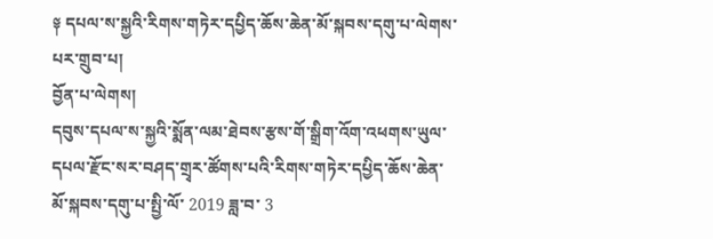༈ དཔལ་ས་སྐྱའི་རིགས་གཏེར་དཔྱིད་ཆོས་ཆེན་མོ་སྐབས་དགུ་པ་ལེགས་པར་གྲུབ་པ།
བྱོན་པ་ལེགས།
དབུས་དཔལ་ས་སྐྱའི་སྨོན་ལམ་ཐེབས་རྩས་གོ་སྒྲིག་འོག་འཕགས་ཡུལ་དཔལ་རྫོང་སར་བཤད་གྲྭར་ཚོགས་པའི་རིགས་གཏེར་དཔྱིད་ཆོས་ཆེན་མོ་སྐབས་དགུ་པ་སྤྱི་ལོ་ 2019 ཟླ་བ་ 3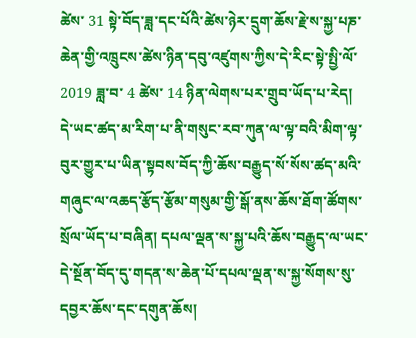ཚེས་ 31 སྟེ་བོད་ཟླ་དང་པོའི་ཚེས་ཉེར་དྲུག་ཆོས་རྗེ་ས་སྐྱ་པཎ་ཆེན་གྱི་འཁྲུངས་ཚེས་ཉིན་དབུ་འཛུགས་ཀྱིས་དེ་རིང་སྟེ་སྤྱི་ལོ་ 2019 ཟླ་བ་ 4 ཚེས་ 14 ཉིན་ལེགས་པར་གྲུབ་ཡོད་པ་རེད།
དེ་ཡང་ཚད་མ་རིག་པ་ནི་གསུང་རབ་ཀུན་ལ་ལྟ་བའི་མིག་ལྟ་བུར་གྱུར་པ་ཡིན་སྟབས་བོད་ཀྱི་ཆོས་བརྒྱུད་སོ་སོས་ཚད་མའི་གཞུང་ལ་འཆད་རྩོད་རྩོམ་གསུམ་གྱི་སྒོ་ནས་ཆོས་ཐོག་ཚོགས་སྲོལ་ཡོད་པ་བཞིན། དཔལ་ལྡན་ས་སྐྱ་པའི་ཆོས་བརྒྱུད་ལ་ཡང་དེ་སྔོན་བོད་དུ་གདན་ས་ཆེན་པོ་དཔལ་ལྡན་ས་སྐྱ་སོགས་སུ་དབྱར་ཆོས་དང་དགུན་ཆོས།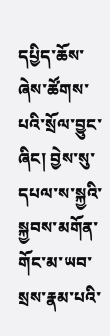དཔྱིད་ཆོས་ཞེས་ཚོགས་པའི་སྲོལ་བྱུང་ཞིང། བྱེས་སུ་དཔལ་ས་སྐྱའི་སྐྱབས་མགོན་གོང་མ་ཡབ་སྲས་རྣམ་པའི་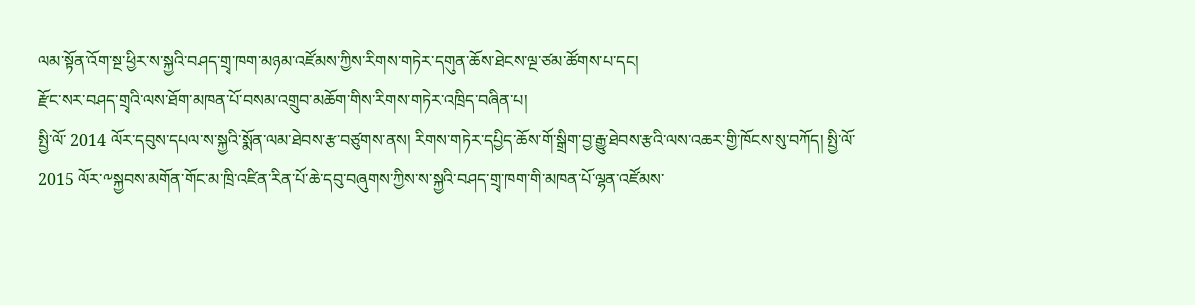ལམ་སྟོན་འོག་སྔ་ཕྱིར་ས་སྐྱའི་བཤད་གྲྭ་ཁག་མཉམ་འཛོམས་ཀྱིས་རིགས་གཏེར་དགུན་ཆོས་ཐེངས་ལྔ་ཙམ་ཚོགས་པ་དང།
རྫོང་སར་བཤད་གྲྭའི་ལས་ཐོག་མཁན་པོ་བསམ་འགྲུབ་མཆོག་གིས་རིགས་གཏེར་འཁྲིད་བཞིན་པ།
སྤྱི་ལོ་ 2014 ལོར་དབུས་དཔལ་ས་སྐྱའི་སྨོན་ལམ་ཐེབས་རྩ་བཙུགས་ནས། རིགས་གཏེར་དཔྱིད་ཆོས་གོ་སྒྲིག་བྱ་རྒྱུ་ཐེབས་རྩའི་ལས་འཆར་གྱི་ཁོངས་སུ་བཀོད། སྤྱི་ལོ་ 2015 ལོར་༸སྐྱབས་མགོན་གོང་མ་ཁྲི་འཛིན་རིན་པོ་ཆེ་དབུ་བཞུགས་ཀྱིས་ས་སྐྱའི་བཤད་གྲྭ་ཁག་གི་མཁན་པོ་ལྷན་འཛོམས་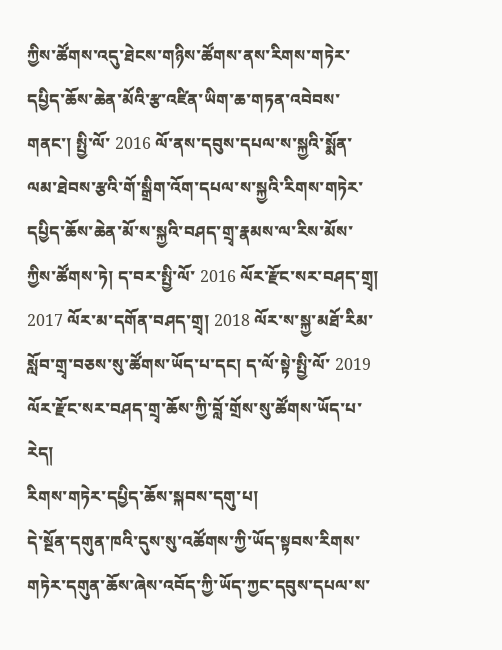ཀྱིས་ཚོགས་འདུ་ཐེངས་གཉིས་ཚོགས་ནས་རིགས་གཏེར་དཔྱིད་ཆོས་ཆེན་མོའི་རྩ་འཛིན་ཡིག་ཆ་གཏན་འབེབས་གནང་། སྤྱི་ལོ་ 2016 ལོ་ནས་དབུས་དཔལ་ས་སྐྱའི་སྨོན་ལམ་ཐེབས་རྩའི་གོ་སྒྲིག་འོག་དཔལ་ས་སྐྱའི་རིགས་གཏེར་དཔྱིད་ཆོས་ཆེན་མོ་ས་སྐྱའི་བཤད་གྲྭ་རྣམས་ལ་རིས་མོས་ཀྱིས་ཚོགས་ཏེ། ད་བར་སྤྱི་ལོ་ 2016 ལོར་རྫོང་སར་བཤད་གྲྭ། 2017 ལོར་མ་དགོན་བཤད་གྲྭ། 2018 ལོར་ས་སྐྱ་མཐོ་རིམ་སློབ་གྲྭ་བཅས་སུ་ཚོགས་ཡོད་པ་དང། ད་ལོ་སྟེ་སྤྱི་ལོ་ 2019 ལོར་རྫོང་སར་བཤད་གྲྭ་ཆོས་ཀྱི་བློ་གྲོས་སུ་ཚོགས་ཡོད་པ་རེད།
རིགས་གཏེར་དཔྱིད་ཆོས་སྐབས་དགུ་པ།
དེ་སྔོན་དགུན་ཁའི་དུས་སུ་འཚོགས་ཀྱི་ཡོད་སྟབས་རིགས་གཏེར་དགུན་ཆོས་ཞེས་འབོད་ཀྱི་ཡོད་ཀྱང་དབུས་དཔལ་ས་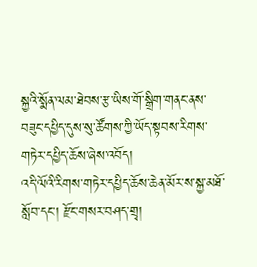སྐྱའི་སྨོན་ལམ་ཐེབས་རྩ་ཡིས་གོ་སྒྲིག་གནང་ནས་བཟུང་དཔྱིད་དུས་སུ་ཚོགས་ཀྱི་ཡོད་སྟབས་རིགས་གཏེར་དཔྱིད་ཆོས་ཞེས་འབོད།
འདི་ལོའི་རིགས་གཏེར་དཔྱིད་ཆོས་ཆེན་མོར་ས་སྐྱ་མཐོ་སློབ་དང་། རྫོང་གསར་བཤད་གྲྭ།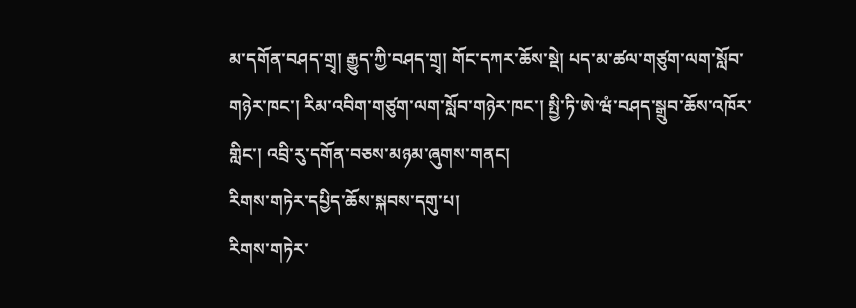མ་དགོན་བཤད་གྲྭ། རྒྱུད་ཀྱི་བཤད་གྲྭ། གོང་དཀར་ཆོས་སྡེ། པད་མ་ཚལ་གཙུག་ལག་སློབ་གཉེར་ཁང་། རིམ་འབིག་གཙུག་ལག་སློབ་གཉེར་ཁང་། སྤྱི་ཏི་ཨེ་ཝཾ་བཤད་སྒྲུབ་ཆོས་འཁོར་གླིང་། འབྲི་རུ་དགོན་བཅས་མཉམ་ཞུགས་གནང།
རིགས་གཏེར་དཔྱིད་ཆོས་སྐབས་དགུ་པ།
རིགས་གཏེར་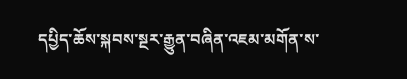དཔྱིད་ཆོས་སྐབས་སྔར་རྒྱུན་བཞིན་འཇམ་མགོན་ས་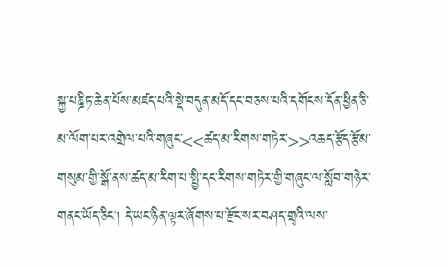སྐྱ་པཎྜིཏ་ཆེན་པོས་མཛད་པའི་སྡེ་བདུན་མདོ་དང་བཅས་པའི་དགོངས་དོན་ཕྱིན་ཅི་མ་ལོག་པར་འགྲེལ་པའི་གཞུང་<<ཚད་མ་རིགས་གཏེར་>>འཆད་རྩོད་རྩོམ་གསུམ་གྱི་སྒོ་ནས་ཚད་མ་རིག་པ་སྤྱི་དང་རིགས་གཏེར་གྱི་གཞུང་ལ་སློབ་གཉེར་གནང་ཡོད་ཅིང། དེ་ཡང་ཉིན་ལྟར་ཞོགས་པ་རྫོང་སར་བཤད་གྲྭའི་ལས་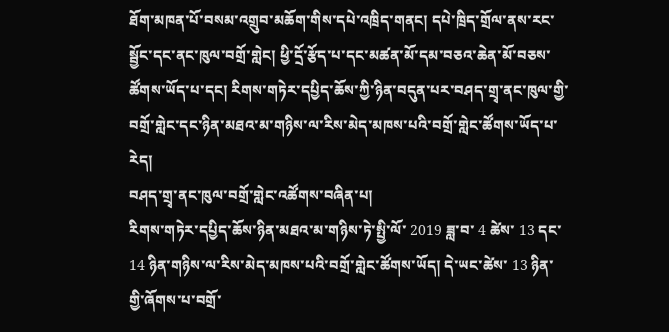ཐོག་མཁན་པོ་བསམ་འགྲུབ་མཆོག་གིས་དཔེ་འཁྲིད་གནང། དཔེ་ཁྲིད་གྲོལ་ནས་རང་སྦྱོང་དང་ནང་ཁུལ་བགྲོ་གླེང། ཕྱི་དྲོ་རྩོད་པ་དང་མཚན་མོ་དམ་བཅའ་ཆེན་མོ་བཅས་ཚོགས་ཡོད་པ་དང། རིགས་གཏེར་དཔྱིད་ཆོས་ཀྱི་ཉིན་བདུན་པར་བཤད་གྲྭ་ནང་ཁུལ་གྱི་བགྲོ་གླེང་དང་ཉིན་མཐའ་མ་གཉིས་ལ་རིས་མེད་མཁས་པའི་བགྲོ་གླེང་ཚོགས་ཡོད་པ་རེད།
བཤད་གྲྭ་ནང་ཁུལ་བགྲོ་གླེང་འཚོགས་བཞིན་པ།
རིགས་གཏེར་དཔྱིད་ཆོས་ཉིན་མཐའ་མ་གཉིས་ཏེ་སྤྱི་ལོ་ 2019 ཟླ་བ་ 4 ཚེས་ 13 དང་ 14 ཉིན་གཉིས་ལ་རིས་མེད་མཁས་པའི་བགྲོ་གླེང་ཚོགས་ཡོད། དེ་ཡང་ཚེས་ 13 ཉིན་གྱི་ཞོགས་པ་བགྲོ་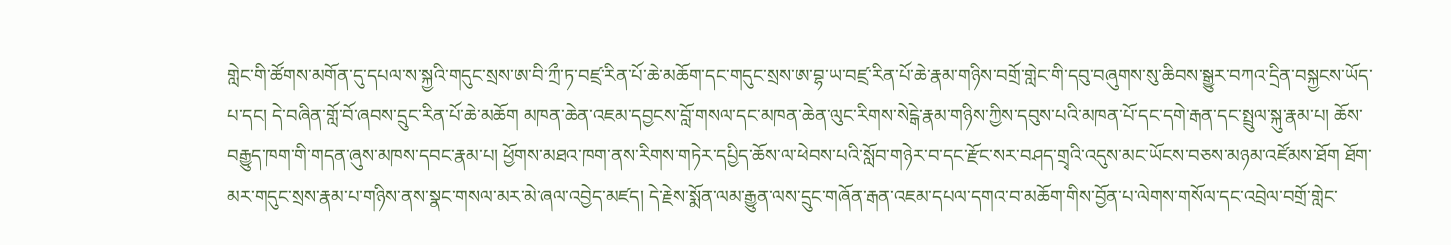གླེང་གི་ཚོགས་མགོན་དུ་དཔལ་ས་སྐྱའི་གདུང་སྲས་ཨ་བི་ཀྲྀ་ཏ་བཛྲ་རིན་པོ་ཆེ་མཆོག་དང་གདུང་སྲས་ཨ་བྷ་ཡ་བཛྲ་རིན་པོ་ཆེ་རྣམ་གཉིས་བགྲོ་གླེང་གི་དབུ་བཞུགས་སུ་ཆིབས་སྒྱུར་བཀའ་དྲིན་བསྐྱངས་ཡོད་པ་དང། དེ་བཞིན་གློ་བོ་ཞབས་དྲུང་རིན་པོ་ཆེ་མཆོག མཁན་ཆེན་འཇམ་དབྱངས་བློ་གསལ་དང་མཁན་ཆེན་ལུང་རིགས་སེངྒེ་རྣམ་གཉིས་ཀྱིས་དབུས་པའི་མཁན་པོ་དང་དགེ་རྒན་དང་སྤྲུལ་སྐུ་རྣམ་པ། ཆོས་བརྒྱུད་ཁག་གི་གདན་ཞུས་མཁས་དབང་རྣམ་པ། ཕྱོགས་མཐའ་ཁག་ནས་རིགས་གཏེར་དཔྱིད་ཆོས་ལ་ཕེབས་པའི་སློབ་གཉེར་བ་དང་རྫོང་སར་བཤད་གྲྭའི་འདུས་མང་ཡོངས་བཅས་མཉམ་འཛོམས་ཐོག ཐོག་མར་གདུང་སྲས་རྣམ་པ་གཉིས་ནས་སྣང་གསལ་མར་མེ་ཞལ་འབྱེད་མཛད། དེ་རྗེས་སྨོན་ལམ་རྒྱུན་ལས་དྲུང་གཞོན་རྒན་འཇམ་དཔལ་དགའ་བ་མཆོག་གིས་བྱོན་པ་ལེགས་གསོལ་དང་འབྲེལ་བགྲོ་གླེང་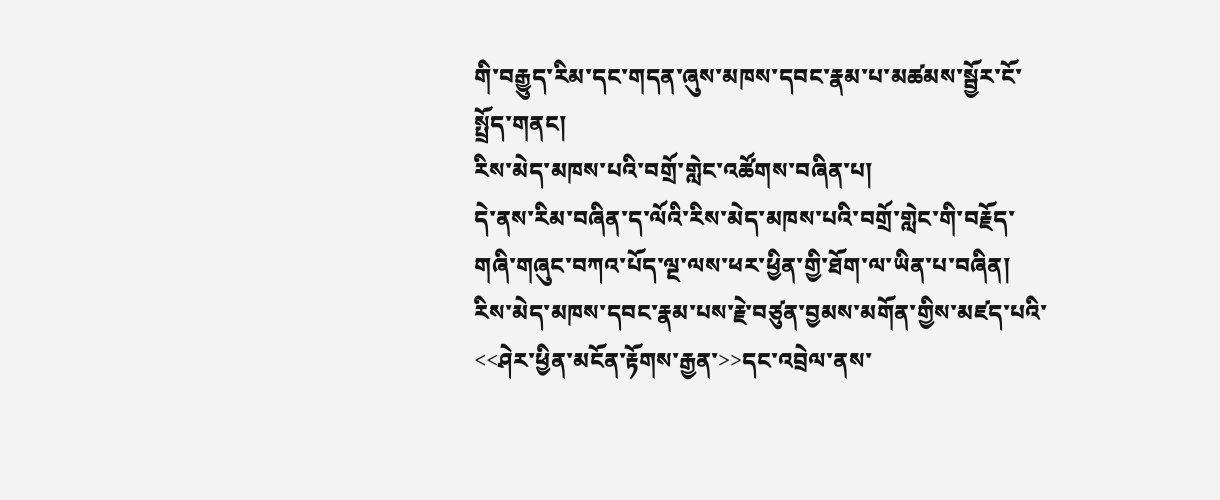གི་བརྒྱུད་རིམ་དང་གདན་ཞུས་མཁས་དབང་རྣམ་པ་མཚམས་སྦྱོར་ངོ་སྤྲོད་གནང།
རིས་མེད་མཁས་པའི་བགྲོ་གླེང་འཚོགས་བཞིན་པ།
དེ་ནས་རིམ་བཞིན་ད་ལོའི་རིས་མེད་མཁས་པའི་བགྲོ་གླེང་གི་བརྗོད་གཞི་གཞུང་བཀའ་པོད་ལྔ་ལས་ཕར་ཕྱིན་གྱི་ཐོག་ལ་ཡིན་པ་བཞིན། རིས་མེད་མཁས་དབང་རྣམ་པས་རྗེ་བཙུན་བྱམས་མགོན་གྱིས་མཛད་པའི་<<ཤེར་ཕྱིན་མངོན་རྟོགས་རྒྱན་>>དང་འབྲེལ་ནས་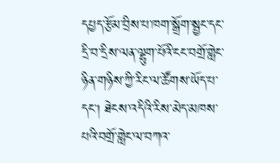དཔྱད་རྩོམ་བྲིས་པ་ཁག་སྒྲོག་སྦྱང་དང་དྲི་བ་དྲིས་ལན་ལྷུག་པོའི་ངང་བགྲོ་གླེང་ཉིན་གཉིས་ཀྱི་རིང་ལ་ཚོགས་ཡོད་པ་དང། ཐེངས་འདིའི་རིས་མེད་མཁས་པའི་བགྲོ་གླེང་ལ་བཀའ་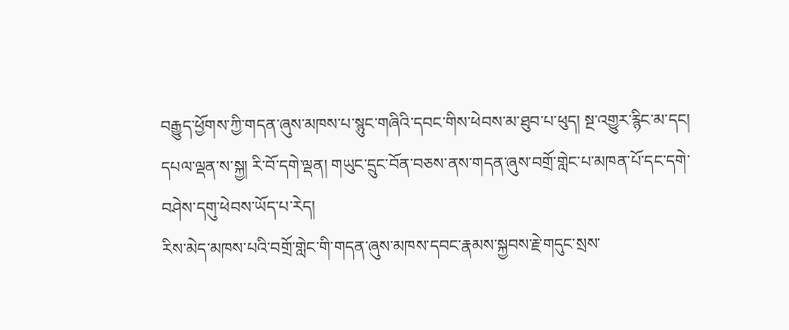བརྒྱུད་ཕྱོགས་ཀྱི་གདན་ཞུས་མཁས་པ་སྙུང་གཞིའི་དབང་གིས་ཕེབས་མ་ཐུབ་པ་ཕུད། སྔ་འགྱུར་རྙིང་མ་དང། དཔལ་ལྡན་ས་སྐྱ། རི་བོ་དགེ་ལྡན། གཡུང་དྲུང་བོན་བཅས་ནས་གདན་ཞུས་བགྲོ་གླེང་པ་མཁན་པོ་དང་དགེ་བཤེས་དགུ་ཕེབས་ཡོད་པ་རེད།
རིས་མེད་མཁས་པའི་བགྲོ་གླེང་གི་གདན་ཞུས་མཁས་དབང་རྣམས་སྐྱབས་རྗེ་གདུང་སྲས་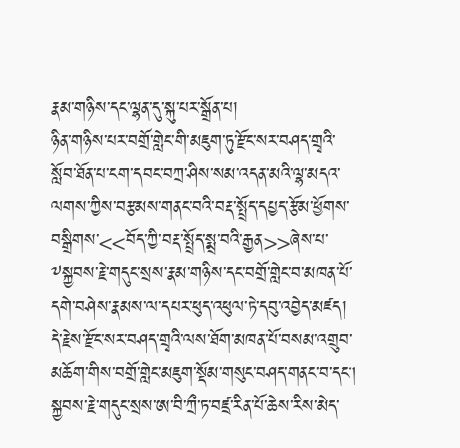རྣམ་གཉིས་དང་ལྷན་དུ་སྐུ་པར་སྒྲོན་པ།
ཉིན་གཉིས་པར་བགྲོ་གླེང་གི་མཇུག་ཏུ་རྫོང་སར་བཤད་གྲྭའི་སློབ་ཐོན་པ་ངག་དབང་བཀྲ་ཤིས་སམ་འདན་མའི་ལྷ་མདའ་ལགས་ཀྱིས་བརྩམས་གནང་བའི་བརྡ་སྤྲོད་དཔྱད་རྩོམ་ཕྱོགས་བསྒྲིགས་<<བོད་ཀྱི་བརྡ་སྤྲོད་སྨྲ་བའི་རྒྱན>>ཞེས་པ་༸སྐྱབས་རྗེ་གདུང་སྲས་རྣམ་གཉིས་དང་བགྲོ་གླེང་བ་མཁན་པོ་དགེ་བཤེས་རྣམས་ལ་དཔར་ཕུད་འཕུལ་ཏེ་དབུ་འབྱེད་མཛད། དེ་རྗེས་རྫོང་སར་བཤད་གྲྭའི་ལས་ཐོག་མཁན་པོ་བསམ་འགྲུབ་མཆོག་གིས་བགྲོ་གླེང་མཇུག་སྡོམ་གསུང་བཤད་གནང་བ་དང། སྐྱབས་རྗེ་གདུང་སྲས་ཨ་བི་ཀྲྀ་ཏ་བཛྲ་རིན་པོ་ཆེས་རིས་མེད་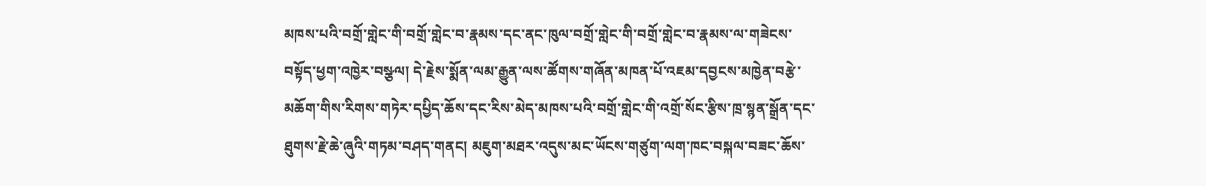མཁས་པའི་བགྲོ་གླེང་གི་བགྲོ་གླེང་བ་རྣམས་དང་ནང་ཁུལ་བགྲོ་གླེང་གི་བགྲོ་གླེང་བ་རྣམས་ལ་གཟེངས་བསྟོད་ཕྱག་འཁྱེར་བསྩལ། དེ་རྗེས་སྨོན་ལམ་རྒྱུན་ལས་ཚོགས་གཞོན་མཁན་པོ་འཇམ་དབྱངས་མཁྱེན་བརྩེ་མཆོག་གིས་རིགས་གཏེར་དཔྱིད་ཆོས་དང་རིས་མེད་མཁས་པའི་བགྲོ་གླེང་གི་འགྲོ་སོང་རྩིས་ཁྲ་སྙན་སྒྲོན་དང་ཐུགས་རྗེ་ཆེ་ཞུའི་གཏམ་བཤད་གནང། མཇུག་མཐར་འདུས་མང་ཡོངས་གཙུག་ལག་ཁང་བསྐལ་བཟང་ཆོས་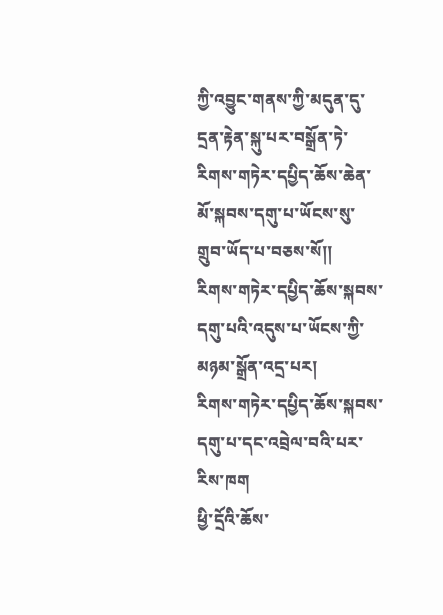ཀྱི་འབྱུང་གནས་ཀྱི་མདུན་དུ་དྲན་རྟེན་སྐུ་པར་བསྒྲོན་ཏེ་རིགས་གཏེར་དཔྱིད་ཆོས་ཆེན་མོ་སྐབས་དགུ་པ་ཡོངས་སུ་གྲུབ་ཡོད་པ་བཅས་སོ།།
རིགས་གཏེར་དཔྱིད་ཆོས་སྐབས་དགུ་པའི་འདུས་པ་ཡོངས་ཀྱི་མཉམ་སྒྲོན་འདྲ་པར།
རིགས་གཏེར་དཔྱིད་ཆོས་སྐབས་དགུ་པ་དང་འབྲེལ་བའི་པར་རིས་ཁག
ཕྱི་དྲོའི་ཆོས་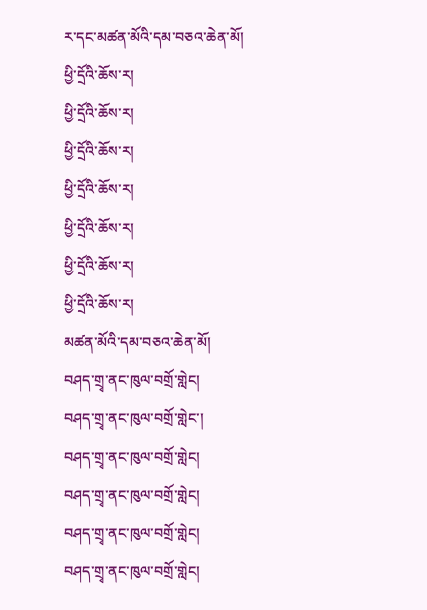ར་དང་མཚན་མོའི་དམ་བཅའ་ཆེན་མོ།
ཕྱི་དྲོའི་ཆོས་ར།
ཕྱི་དྲོའི་ཆོས་ར།
ཕྱི་དྲོའི་ཆོས་ར།
ཕྱི་དྲོའི་ཆོས་ར།
ཕྱི་དྲོའི་ཆོས་ར།
ཕྱི་དྲོའི་ཆོས་ར།
ཕྱི་དྲོའི་ཆོས་ར།
མཚན་མོའི་དམ་བཅའ་ཆེན་མོ།
བཤད་གྲྭ་ནང་ཁུལ་བགྲོ་གླེང།
བཤད་གྲྭ་ནང་ཁུལ་བགྲོ་གླེང་།
བཤད་གྲྭ་ནང་ཁུལ་བགྲོ་གླེང།
བཤད་གྲྭ་ནང་ཁུལ་བགྲོ་གླེང།
བཤད་གྲྭ་ནང་ཁུལ་བགྲོ་གླེང།
བཤད་གྲྭ་ནང་ཁུལ་བགྲོ་གླེང།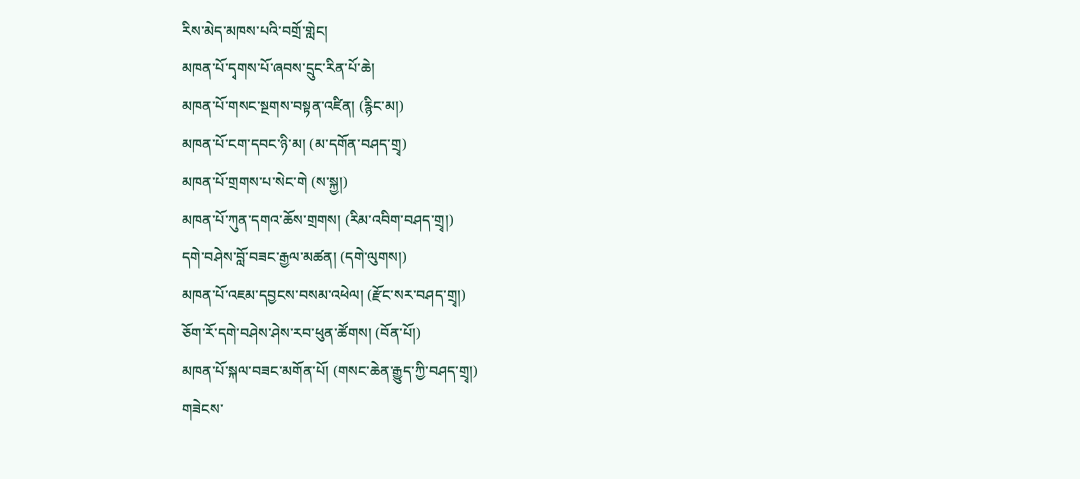རིས་མེད་མཁས་པའི་བགྲོ་གླེང།
མཁན་པོ་དྭགས་པོ་ཞབས་དྲུང་རིན་པོ་ཆེ།
མཁན་པོ་གསང་སྔགས་བསྟན་འཛིན། (རྙིང་མ།)
མཁན་པོ་ངག་དབང་ཉི་མ། (མ་དགོན་བཤད་གྲྭ)
མཁན་པོ་གྲགས་པ་སེང་གེ (ས་སྐྱ།)
མཁན་པོ་ཀུན་དགའ་ཆོས་གྲགས། (རིམ་འབིག་བཤད་གྲྭ།)
དགེ་བཤེས་བློ་བཟང་རྒྱལ་མཚན། (དགེ་ལུགས།)
མཁན་པོ་འཇམ་དབྱངས་བསམ་འཕེལ། (རྫོང་སར་བཤད་གྲྭ།)
ཅོག་རོ་དགེ་བཤེས་ཤེས་རབ་ཕུན་ཚོགས། (བོན་པོ།)
མཁན་པོ་སྐལ་བཟང་མགོན་པོ། (གསང་ཆེན་རྒྱུད་ཀྱི་བཤད་གྲྭ།)
གཟེངས་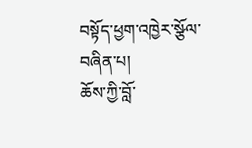བསྟོད་ཕྱག་འཁྱེར་སྩོལ་བཞིན་པ།
ཆོས་ཀྱི་བློ་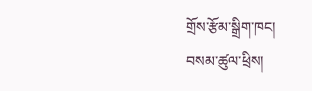གྲོས་རྩོམ་སྒྲིག་ཁང།
བསམ་ཚུལ་ཕྲིས།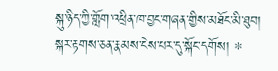སྐུ་ཉིད་ཀྱི་གློག་འཕྲིན་ཁ་བྱང་གཞན་གྱིས་མཐོང་མི་ཐུབ། སྐར་རྟགས་ཅན་རྣམས་ངེས་པར་དུ་སྐོང་དགོས། *